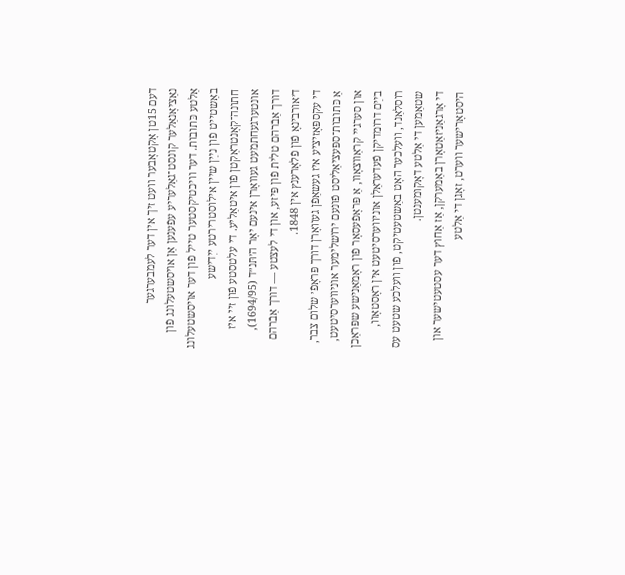דעם 15טן אָקטאָבער וועט זיך אין דער לעמבערגער נאַציאָנאַלער קונסט־גאַלעריע עפֿענען אַן אויסשטעלונג פֿון אַלטע כּתובות. דער וויכטיקסטער טייל פֿון דער אויסשטעלונג באַשטייט פֿון נײַן שיין אילוסטרירטע ייִדישע חתונה־קאָנטראַקטן פֿון איטאַליע. די עלטסטע פֿון זיי איז אונטערגעחתמעט געוואָרן אינעם יאָר ה׳תּנ״ד (1694/95), דורך אַבֿרהם טלית פֿון פּיזע, און די לעצטע — דורך אַבֿרהם ד׳אורבינאָ פֿון פֿלאָרענץ אין 1848.
די עקספּאָזיציע איז געשאַפֿן געוואָרן דורך פּראָפֿ׳ שלום צבר, אַ כּתובות־ספּעציאַליסט פֿונעם ירושלימער אוניווערסיטעט, און סערגיי קראַווצאָוו, אַ פּראָפֿעסאָר פֿון ראָמאַנישע שפּראַכן בײַם דרומדיקן פֿעדעראַלן אוניווערסיטעט אין ראָסטאָוו, רוסלאַנד, וועלכער האָט באַשטעטיקט, פֿון וועלכע שטעט עס שטאַמען די אַלטע דאָקומענטן.
די אָרגאַניזאַטאָרן באַמערקן, אַז אַחוץ דער עסטעטישער און היסטאָרישער ווערט, זאָגן די אַלטע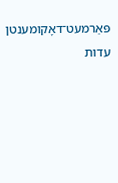פּאַרמעט־דאָקומענטן עדות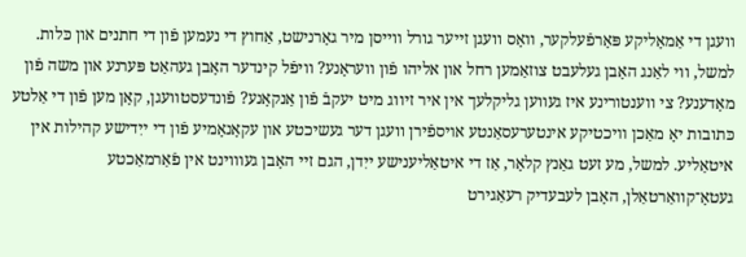וועגן די אַמאָליקע פּאָרפֿעלקער, וואָס וועגן זייער גורל ווייסן מיר גאָרנישט, אַחוץ די נעמען פֿון די חתנים און כּלות. למשל, ווי לאַנג האָבן געלעבט צוזאַמען רחל און אליהו פֿון וועראָנע? וויפֿל קינדער האָבן געהאַט פּערנע און משה פֿון מאָדענע? צי ווענטורינע איז געווען גליקלעך אין איר זיווג מיט יעקבֿ פֿון אַנקאָנע? פֿונדעסטוועגן, קאָן מען פֿון די אַלטע כּתובות יאָ מאַכן וויכטיקע אינטערעסאַנטע אויספֿירן וועגן דער געשיכטע און עקאָנאָמיע פֿון די ייִדישע קהילות אין איטאַליע. למשל, מע זעט גאַנץ קלאָר, אַז די איטאַליענישע ייִדן, הגם זיי האָבן געוווינט אין פֿאַרמאַכטע געטאָ־קוואַרטאַלן, האָבן לעבעדיק רעאַגירט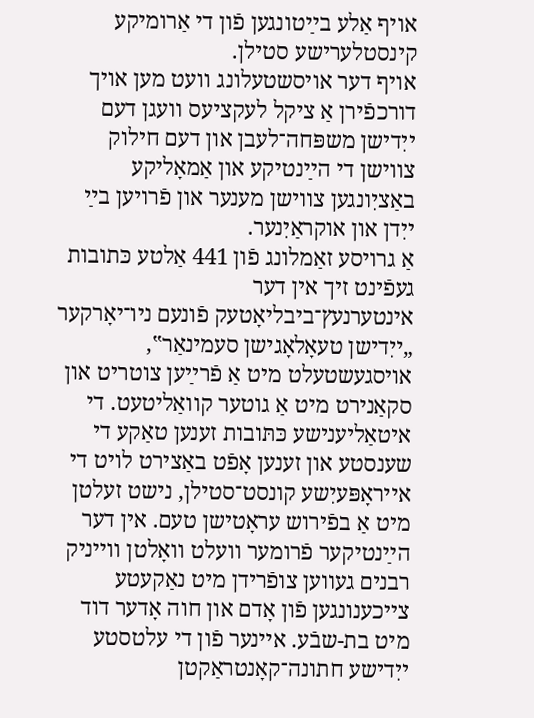אויף אַלע בײַטונגען פֿון די אַרומיקע קינסטלערישע סטילן.
אויף דער אויסשטעלונג וועט מען אויך דורכפֿירן אַ ציקל לעקציעס וועגן דעם ייִדישן משפּחה־לעבן און דעם חילוק צווישן די הײַנטיקע און אַמאָליקע באַציִונגען צווישן מענער און פֿרויען בײַ ייִדן און אוקראַיִנער.
אַ גרויסע זאַמלונג פֿון 441 אַלטע כּתובות געפֿינט זיך אין דער אינטערנעץ־ביבליאָטעק פֿונעם ניו־יאָרקער „ייִדישן טעאָלאָגישן סעמינאַר‟, אויסגעשטעלט מיט אַ פֿרײַען צוטריט און סקאַנירט מיט אַ גוטער קוואַליטעט. די איטאַליענישע כּתּובות זענען טאַקע די שענסטע און זענען אָפֿט באַצירט לויט די אייראָפּעיִשע קונסט־סטילן, נישט זעלטן מיט אַ בפֿירוש עראָטישן טעם. אין דער הײַנטיקער פֿרומער וועלט וואָלטן ווייניק רבנים געווען צופֿרידן מיט נאַקעטע צייכענונגען פֿון אָדם און חוה אָדער דוד מיט בת-שבֿע. איינער פֿון די עלטסטע ייִדישע חתונה־קאָנטראַקטן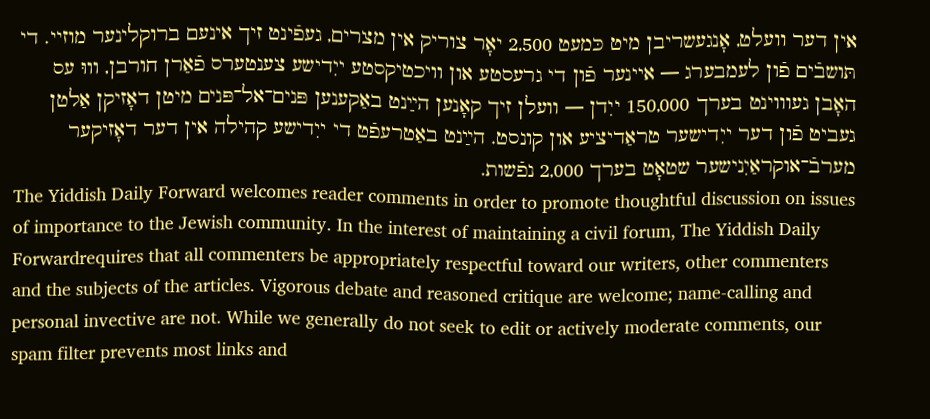אין דער וועלט, אָנגעשריבן מיט כּמעט 2,500 יאָר צוריק אין מצרים, געפֿינט זיך אינעם ברוקלינער מוזיי. די תּושבֿים פֿון לעמבערג — איינער פֿון די גרעסטע און וויכטיקסטע ייִדישע צענטערס פֿאַרן חורבן, וווּ עס האָבן געוווינט בערך 150,000 ייִדן — וועלן זיך קאָנען הײַנט באַקענען פּנים־אל־פּנים מיטן דאָזיקן אַלטן געביט פֿון דער ייִדישער טראַדיציע און קונסט. הײַנט באַטרעפֿט די ייִדישע קהילה אין דער דאָזיקער מערבֿ־אוקראַיִנישער שטאָט בערך 2,000 נפֿשות.
The Yiddish Daily Forward welcomes reader comments in order to promote thoughtful discussion on issues of importance to the Jewish community. In the interest of maintaining a civil forum, The Yiddish Daily Forwardrequires that all commenters be appropriately respectful toward our writers, other commenters and the subjects of the articles. Vigorous debate and reasoned critique are welcome; name-calling and personal invective are not. While we generally do not seek to edit or actively moderate comments, our spam filter prevents most links and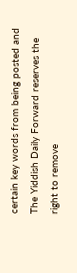certain key words from being posted and The Yiddish Daily Forward reserves the right to remove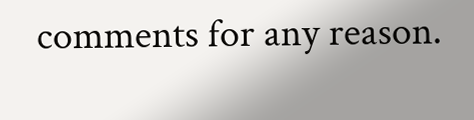comments for any reason.